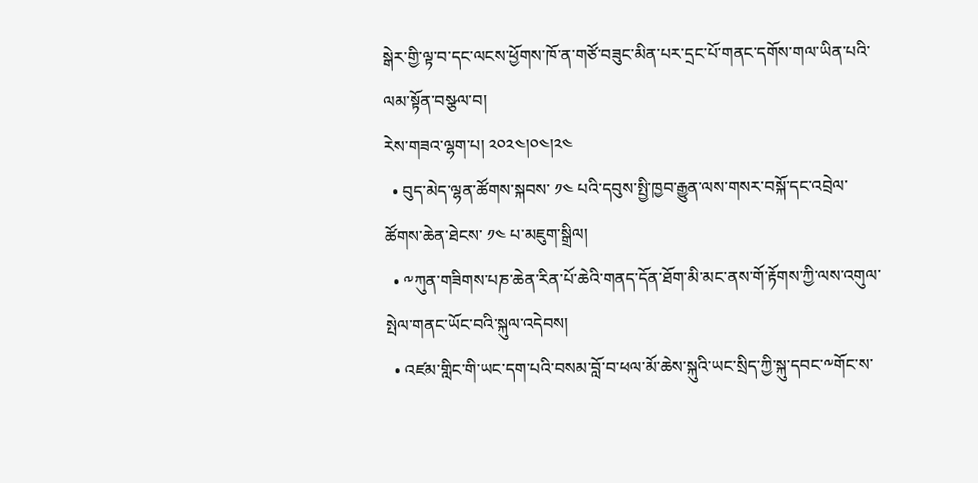སྒེར་གྱི་ལྟ་བ་དང་ལངས་ཕྱོགས་ཁོ་ན་གཙོ་བཟུང་མིན་པར་དྲང་པོ་གནང་དགོས་གལ་ཡིན་པའི་ལམ་སྟོན་བསྩལ་བ།
རེས་གཟའ་ལྷག་པ། ༢༠༢༤།༠༤།༢༤
  • བུད་མེད་ལྷན་ཚོགས་སྐབས་ ༡༤ པའི་དབུས་སྤྱི་ཁྱབ་རྒྱུན་ལས་གསར་བསྐོ་དང་འབྲེལ་ཚོགས་ཆེན་ཐེངས་ ༡༤ པ་མཇུག་སྒྲིལ།
  • ༸ཀུན་གཟིགས་པཎ་ཆེན་རིན་པོ་ཆེའི་གནད་དོན་ཐོག་མི་མང་ནས་གོ་རྟོགས་ཀྱི་ལས་འགུལ་སྤེལ་གནང་ཡོང་བའི་སྐུལ་འདེབས།
  • འཛམ་གླིང་གི་ཡང་དག་པའི་བསམ་བློ་བ་ཕལ་མོ་ཆེས་སྐུའི་ཡང་སྲིད་ཀྱི་སྐུ་དབང་༸གོང་ས་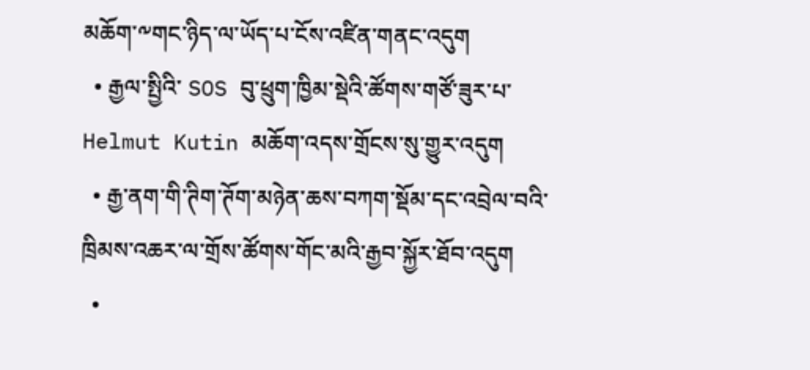མཆོག་༸གང་ཉིད་ལ་ཡོད་པ་ངོས་འཛིན་གནང་འདུག
  • རྒྱལ་སྤྱིའི་ SOS བུ་ཕྲུག་ཁྱིམ་སྡེའི་ཚོགས་གཙོ་ཟུར་པ་ Helmut Kutin མཆོག་འདས་གྲོངས་སུ་གྱུར་འདུག
  • རྒྱ་ནག་གི་ཊིག་ཊོག་མཉེན་ཆས་བཀག་སྡོམ་དང་འབྲེལ་བའི་ཁྲིམས་འཆར་ལ་གྲོས་ཚོགས་གོང་མའི་རྒྱབ་སྐྱོར་ཐོབ་འདུག
  •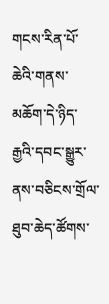གངས་རིན་པོ་ཆེའི་གནས་མཆོག་དེ་ཉིད་རྒྱའི་དབང་སྒྱུར་ནས་བཅིངས་གྲོལ་ཐུབ་ཆེད་ཚོགས་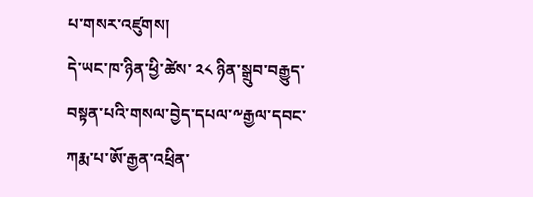པ་གསར་འཛུགས།
དེ་ཡང་ཁ་ཉིན་ཕྱི་ཚེས་ ༢༨ ཉིན་སྒྲུབ་བརྒྱུད་བསྟན་པའི་གསལ་བྱེད་དཔལ་༸རྒྱལ་དབང་ཀརྨ་པ་ཨོ་རྒྱན་འཕྲིན་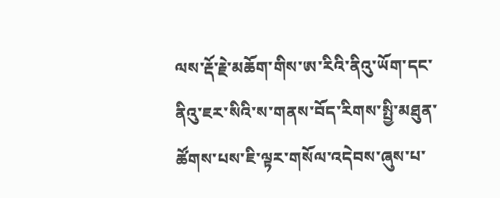ལས་རྡོ་རྗེ་མཆོག་གིས་ཨ་རིའི་ནིའུ་ཡོག་དང་ནིའུ་ཇར་སིའི་ས་གནས་བོད་རིགས་སྤྱི་མཐུན་ཚོགས་པས་ཇི་ལྟར་གསོལ་འདེབས་ཞུས་པ་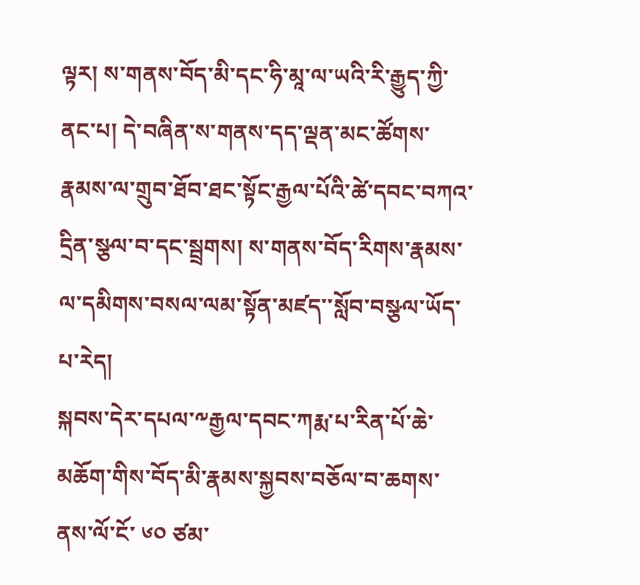ལྟར། ས་གནས་བོད་མི་དང་ཧི་མཱ་ལ་ཡའི་རི་རྒྱུད་ཀྱི་ནང་པ། དེ་བཞིན་ས་གནས་དད་ལྡན་མང་ཚོགས་རྣམས་ལ་གྲུབ་ཐོབ་ཐང་སྟོང་རྒྱལ་པོའི་ཚེ་དབང་བཀའ་དྲིན་སྩལ་བ་དང་སྦྲགས། ས་གནས་བོད་རིགས་རྣམས་ལ་དམིགས་བསལ་ལམ་སྟོན་མཛད་་སློབ་བསྩལ་ཡོད་པ་རེད།
སྐབས་དེར་དཔལ་༸རྒྱལ་དབང་ཀརྨ་པ་རིན་པོ་ཆེ་མཆོག་གིས་བོད་མི་རྣམས་སྐྱབས་བཅོལ་བ་ཆགས་ནས་ལོ་ངོ་ ༦༠ ཙམ་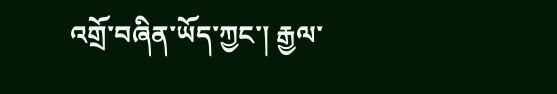འགྲོ་བཞིན་ཡོད་ཀྱང་། རྒྱལ་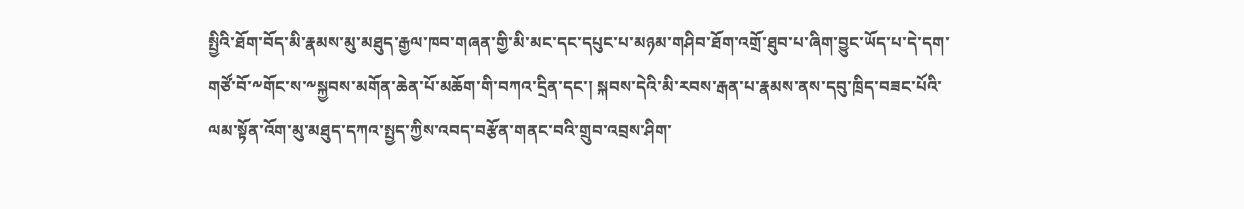སྤྱིའི་ཐོག་བོད་མི་རྣམས་མུ་མཐུད་རྒྱལ་ཁབ་གཞན་གྱི་མི་མང་དང་དཔུང་པ་མཉམ་གཤིབ་ཐོག་འགྲོ་ཐུབ་པ་ཞིག་བྱུང་ཡོད་པ་དེ་དག་གཙོ་བོ་༸གོང་ས་༸སྐྱབས་མགོན་ཆེན་པོ་མཆོག་གི་བཀའ་དྲིན་དང་། སྐབས་དེའི་མི་རབས་རྒན་པ་རྣམས་ནས་དབུ་ཁྲིད་བཟང་པོའི་ལམ་སྟོན་འོག་མུ་མཐུད་དཀའ་སྤྱད་ཀྱིས་འབད་བརྩོན་གནང་བའི་གྲུབ་འབྲས་ཤིག་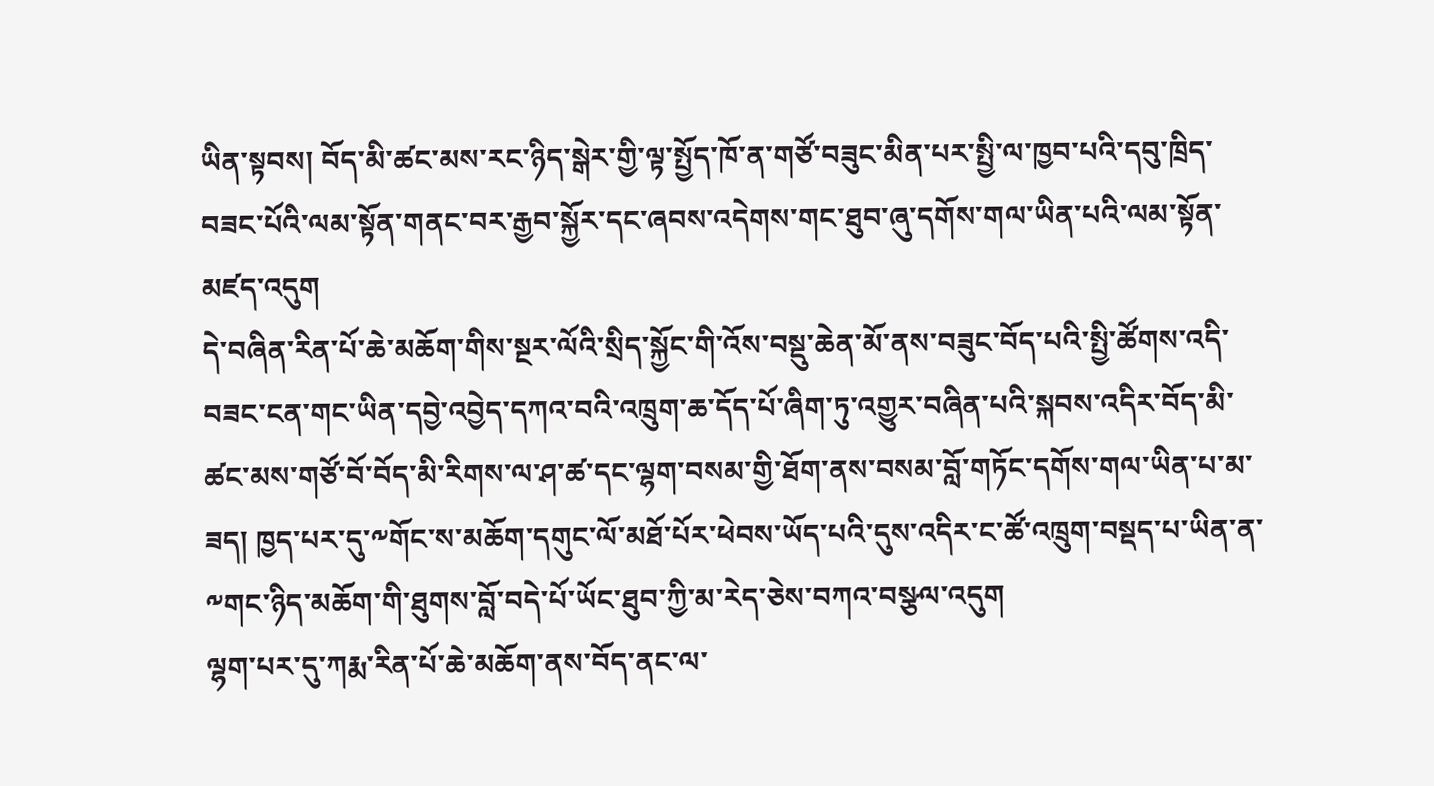ཡིན་སྟབས། བོད་མི་ཚང་མས་རང་ཉིད་སྒེར་གྱི་ལྟ་སྤྱོད་ཁོ་ན་གཙོ་བཟུང་མིན་པར་སྤྱི་ལ་ཁྱབ་པའི་དབུ་ཁྲིད་བཟང་པོའི་ལམ་སྟོན་གནང་བར་རྒྱབ་སྐྱོར་དང་ཞབས་འདེགས་གང་ཐུབ་ཞུ་དགོས་གལ་ཡིན་པའི་ལམ་སྟོན་མཛད་འདུག
དེ་བཞིན་རིན་པོ་ཆེ་མཆོག་གིས་སྔར་ལོའི་སྲིད་སྐྱོང་གི་འོས་བསྡུ་ཆེན་མོ་ནས་བཟུང་བོད་པའི་སྤྱི་ཚོགས་འདི་བཟང་ངན་གང་ཡིན་དབྱེ་འབྱེད་དཀའ་བའི་འཁྲུག་ཆ་དོད་པོ་ཞིག་ཏུ་འགྱུར་བཞིན་པའི་སྐབས་འདིར་བོད་མི་ཚང་མས་གཙོ་བོ་བོད་མི་རིགས་ལ་ཤ་ཚ་དང་ལྷག་བསམ་གྱི་ཐོག་ནས་བསམ་བློ་གཏོང་དགོས་གལ་ཡིན་པ་མ་ཟད། ཁྱད་པར་དུ་༸གོང་ས་མཆོག་དགུང་ལོ་མཐོ་པོར་ཕེབས་ཡོད་པའི་དུས་འདིར་ང་ཚོ་འཁྲུག་བསྡད་པ་ཡིན་ན་༸གང་ཉིད་མཆོག་གི་ཐུགས་བློ་བདེ་པོ་ཡོང་ཐུབ་ཀྱི་མ་རེད་ཅེས་བཀའ་བསྩལ་འདུག
ལྷག་པར་དུ་ཀརྨ་རིན་པོ་ཆེ་མཆོག་ནས་བོད་ནང་ལ་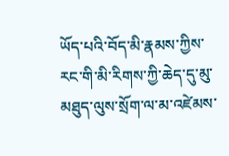ཡོད་པའི་བོད་མི་རྣམས་ཀྱིས་རང་གི་མི་རིགས་ཀྱི་ཆེད་དུ་མུ་མཐུད་ལུས་སྲོག་ལ་མ་འཛེམས་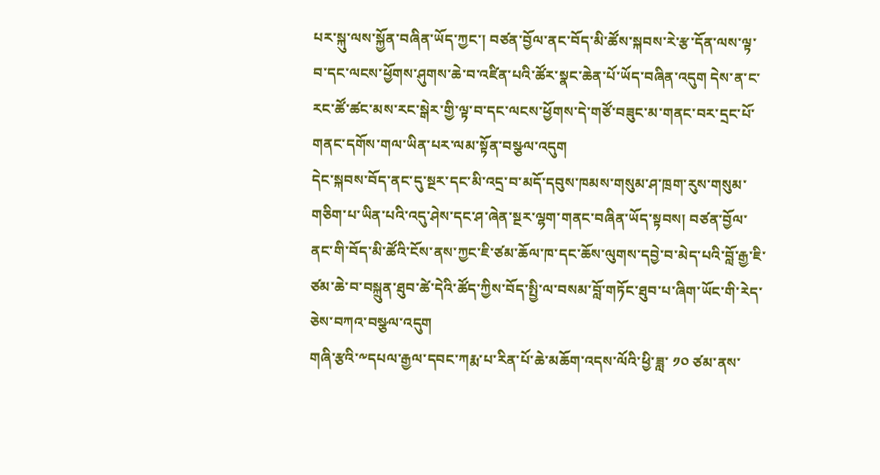པར་སྐུ་ལས་སྐྱོན་བཞིན་ཡོད་ཀྱང་། བཙན་བྱོལ་ནང་བོད་མི་ཚོས་སྐབས་རེ་རྩ་དོན་ལས་ལྟ་བ་དང་ལངས་ཕྱོགས་ཤུགས་ཆེ་བ་འཛིན་པའི་ཚོར་སྣང་ཆེན་པོ་ཡོད་བཞིན་འདུག དེས་ན་ང་རང་ཚོ་ཚང་མས་རང་སྒེར་གྱི་ལྟ་བ་དང་ལངས་ཕྱོགས་དེ་གཙོ་བཟུང་མ་གནང་བར་དྲང་པོ་གནང་དགོས་གལ་ཡིན་པར་ལམ་སྟོན་བསྩལ་འདུག
དེང་སྐབས་བོད་ནང་དུ་སྔར་དང་མི་འདྲ་བ་མདོ་དབུས་ཁམས་གསུམ་ཤ་ཁྲག་རུས་གསུམ་གཅིག་པ་ཡིན་པའི་འདུ་ཤེས་དང་ཤ་ཞེན་སྔར་ལྷག་གནང་བཞིན་ཡོད་སྟབས། བཙན་བྱོལ་ནང་གི་བོད་མི་ཚོའི་ངོས་ནས་ཀྱང་ཇི་ཙམ་ཆོལ་ཁ་དང་ཆོས་ལུགས་དབྱེ་བ་མེད་པའི་བློ་རྒྱ་ཇི་ཙམ་ཆེ་བ་བསྐྲུན་ཐུབ་ཚེ་དེའི་ཚོད་ཀྱིས་བོད་སྤྱི་ལ་བསམ་བློ་གཏོང་ཐུབ་པ་ཞིག་ཡོང་གི་རེད་ཅེས་བཀའ་བསྩལ་འདུག
གཞི་རྩའི་༸དཔལ་རྒྱལ་དབང་ཀརྨ་པ་རིན་པོ་ཆེ་མཆོག་འདས་ལོའི་ཕྱི་ཟླ་ ༡༠ ཙམ་ནས་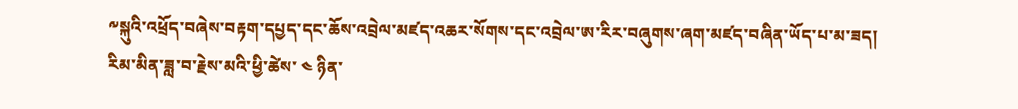༸སྐུའི་འཕྲོད་བཞེས་བརྟག་དཔྱད་དང་ཆོས་འབྲེལ་མཛད་འཆར་སོགས་དང་འབྲེལ་ཨ་རིར་བཞུགས་ཞག་མཛད་བཞིན་ཡོད་པ་མ་ཟད། རིམ་མིན་ཟླ་བ་རྗེས་མའི་ཕྱི་ཚེས་ ༤ ཉིན་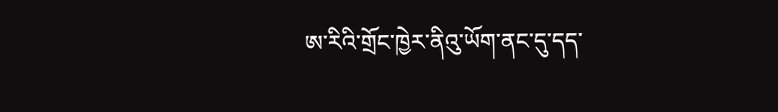ཨ་རིའི་གྲོང་ཁྱེར་ནིའུ་ཡོག་ནང་དུ་དད་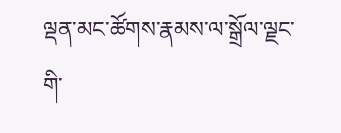ལྡན་མང་ཚོགས་རྣམས་ལ་སྒྲོལ་ལྗང་གི་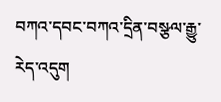བཀའ་དབང་བཀའ་དྲིན་བསྩལ་རྒྱུ་རེད་འདུག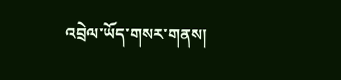འབྲེལ་ཡོད་གསར་གནས།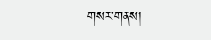གསར་གནས།